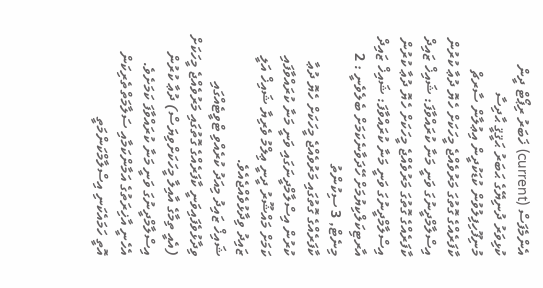އެންމެފަސް (current) ޚަބަރު ރިޕޯޓް ދީން ކުޅިވަރު ދުނިޔޭގެ ޙަބަރު ޙަޤީޤީ ޙާދިސާ މުނިފޫހިފިލުވުން ކުޑަކުދީން އިޢުލާން ސާރޗް
ކާފަރެއްގެ ގޮތުގަ މަރުވެއްޖެ މީހަކަށް ހެޔޮ ދުޢާ ކުރުން އިސްލާމްދީނުގަ ވަނީ މަނާ ކުރައްވާފަ: ޝައިޚް ޒައިދް
ކާފަރެއްގެ ގޮތުގަ މަރުވެއްޖެ މީހަކަށް ހެޔޮ ދުޢާ ކުރުން އިސްލާމްދީނުގަ ވަނީ މަނާ ކުރައްވާފަ: ޝައިޚް ޒައިދް
އާރޓިކަލްކިޔުމަށް ހޭދަވާނެކަމަށް ބެލެވެނީ : 2 މިނެޓް, 3 ސިކުންތު
ކާފަރެއްގެ ގޮތުގައި މަރުވެއްޖެ މީހަކަށް ހެޔޮ ދުޢާ ކުރުން އިސްލާމްދީނަގައި ވަނީ މަނާ ކުރައްވާފައި ކަމަށް މައްޝޫރު ދީނީ ޢިލްމު ވެރިޔާ ޝައިޚް އަލީ ޒައިދު ވިދާޅުވެއްޖެއެވެ.
ޝައިޚް ޒައިދު މިއަދު ކުރެއްވި ޓްވީޓެއްގައި ވިދާޅުވެފައިވަނީ ކާފަރެއްގެ ގޮތުގައި މަރުވެއްޖެ މީހަކަށް (އެއީ ތިމާގެ އާއިލާ މީހަކަށްވިޔަސް) ދުޢާ ކުރުން އިސްލާމްދީނުގަ ވަނީ މަނާ ކުރައްވާފަ ކަމަށެވެ. އެހެނީ އާޚިރަތުގެ އަމާންކަމާއި ސަލާމަތްތެރިކަން އޮތީ ހަމައެކަނި އިސްލާމްކަންމަތީ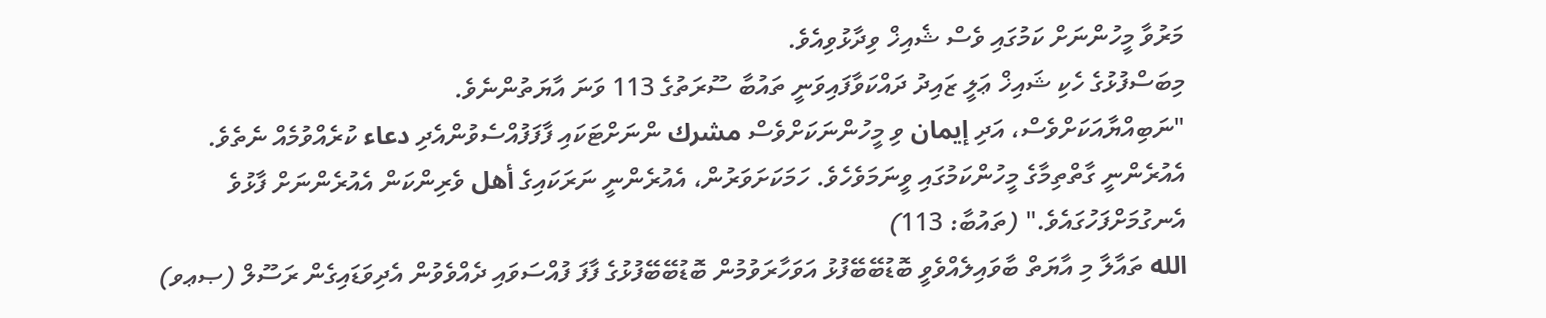މަރުވާ މީހުންނަށް ކަމުގައި ވެސް ޝެއިޚް ވިދާޅުވިއެވެ.
މިބަސްފުޅުގެ ހެކި ޝައިޚް ޢަލީ ޒައިދު ދައްކަވާފައިވަނީ ތައުބާ ސޫރަތުގެ 113 ވަނަ އާޔަތުންނެވެ.
"ނަބިއްޔާއަކަށްވެސް، އަދި إيمان ވި މީހުންނަކަށްވެސް مشرك ންނަށްޓަކައި ފާފަފުއްސެވުންއެދި دعاء ކުރެއްވުމެއް ނެތެވެ. އެއުރެންނީ ގާތްތިމާގެ މީހުންކަމުގައި ވީނަމަވެހެވެ. ހަމަކަށަވަރުން، އެއުރެންނީ ނަރަކައިގެ أهل ވެރިންކަން އެއުރެންނަށް ފާޅުވެ އެނގުމަށްފަހުގައެވެ." (ތައުބާ: 113)
الله ތައާލާ މި އާޔަތް ބާވައިލެއްވެވީ ބޮޑުބޭބޭފުޅު އަވަހާރަވުމުން ބޮޑުބޭބޭފުޅުގެ ފާފަ ފުއްސަވައި ދެއްވެވުން އެދިވަޑައިގެން ރަސޫލް (ޞޢވ)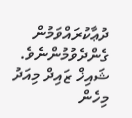ދުޢާކުރައްވަމުން ގެންދެވުމުންނެވެ.
ޝައިޚް ޒައިދް މިއަދު މިހެން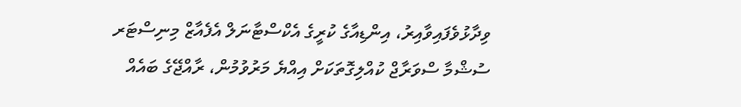ވިދާޅުވެފައިވާއިރު، އިންޑިއާގެ ކުރީގެ އެކްސްޓާނަލް އެފެއާޒް މިނިސްޓަރ ސުޝްމާ ސްވަރާޖް ކުއްލިގޮތަކަށް އިއްޔެ މަރުވުމުން، ރާއްޖޭގެ ބައެއް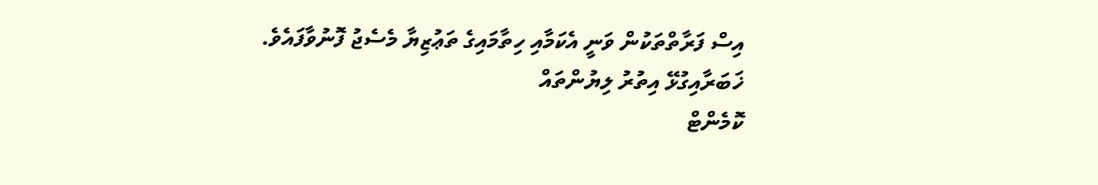އިސް ފަރާތްތަކުން ވަނީ އެކަމާއި ހިތާމައިގެ ތަޢުޒިޔާ މެސެޖު ފޮނުވާފައެވެ.
ޚަބަރާއިގުޅޭ އިތުރު ލިޔުންތައް
ކޮމެންޓް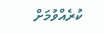ކުރެއްވުމަށް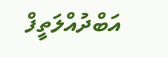އަބްދުއްލަތީފް